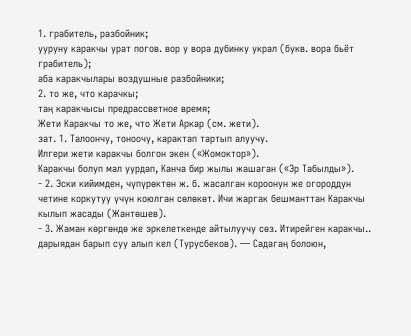1. грабитель, разбойник;
ууруну каракчы урат погов. вор у вора дубинку украл (букв. вора бьёт грабитель);
аба каракчылары воздушные разбойники;
2. то же, что карачкы;
таң каракчысы предрассветное время;
Жети Каракчы то же, что Жети Аркар (см. жети).
зат. 1. Талоончу, тоноочу, карактап тартып алуучу.
Илгери жети каракчы болгон экен («Жомоктор»).
Каракчы болуп мал уурдап, Канча бир жылы жашаган («Эр Табылды»).
- 2. Эски кийимден, чүпүрөктөн ж. б. жасалган короонун же огороддун четине коркутуу үчүн коюлган сөлөкөт. Ичи жаргак бешманттан Каракчы кылып жасады (Жантөшев).
- 3. Жаман көргөндө же эркелеткенде айтылуучу сөз. Итирейген каракчы.. дарыядан барып суу алып кел (Турусбеков). — Садагаң болоюн,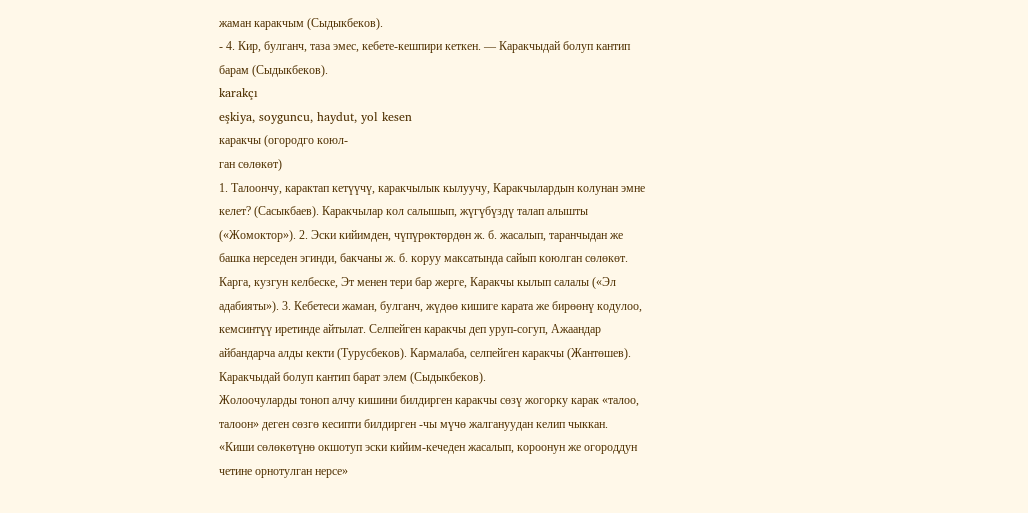жаман каракчым (Сыдыкбеков).
- 4. Кир, булганч, таза эмес, кебете-кешпири кеткен. — Каракчыдай болуп кантип барам (Сыдыкбеков).
karakçı
eşkiya, soyguncu, haydut, yol kesen
каракчы (огородго коюл-
ган сөлөкөт)
1. Талоончу, карактап кетүүчү, каракчылык кылуучу, Каракчылардын колунан эмне келет? (Сасыкбаев). Каракчылар кол салышып, жүгүбүздү талап алышты («Жомоктор»). 2. Эски кийимден, чүпүрөктөрдөн ж. б. жасалып, таранчыдан же башка нерседен эгинди, бакчаны ж. б. коруу максатында сайып коюлган сөлөкөт. Карга, кузгун келбеске, Эт менен тери бар жерге, Каракчы кылып салалы («Эл адабияты»). 3. Кебетеси жаман, булганч, жүдөө кишиге карата же бирөөнү кодулоо, кемсинтүү иретинде айтылат. Селпейген каракчы деп уруп-согуп, Ажаандар айбандарча алды кекти (Турусбеков). Кармалаба, селпейген каракчы (Жантөшев). Каракчыдай болуп кантип барат элем (Сыдыкбеков).
Жолоочуларды тоноп алчу кишини билдирген каракчы сөзү жогорку карак «талоо, талоон» деген сөзгө кесипти билдирген -чы мүчө жалгануудан келип чыккан.
«Киши сөлөкөтүнө окшотуп эски кийим-кечеден жасалып, короонун же огороддун четине орнотулган нерсе»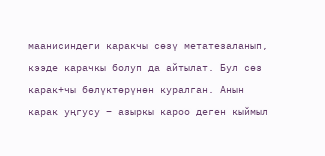маанисиндеги каракчы сөзү метатезаланып, кээде карачкы болуп да айтылат. Бул сөз карак+чы бөлүктөрүнөн куралган. Анын карак уңгусу – азыркы кароо деген кыймыл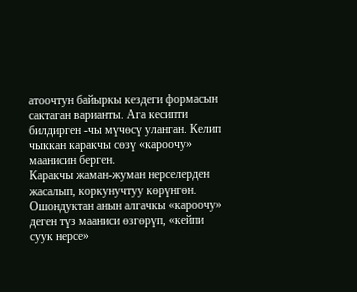атоочтун байыркы кездеги формасын сактаган варианты. Ага кесипти билдирген -чы мүчөсү уланган. Келип чыккан каракчы сөзү «кароочу» маанисин берген.
Каракчы жаман-жуман нерселерден жасалып, коркунучтуу көрүнгөн. Ошондуктан анын алгачкы «кароочу» деген түз мааниси өзгөрүп, «кейпи суук нерсе»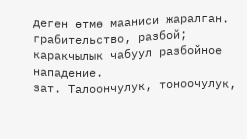деген өтмө мааниси жаралган.
грабительство, разбой;
каракчылык чабуул разбойное нападение.
зат. Талоончулук, тоноочулук,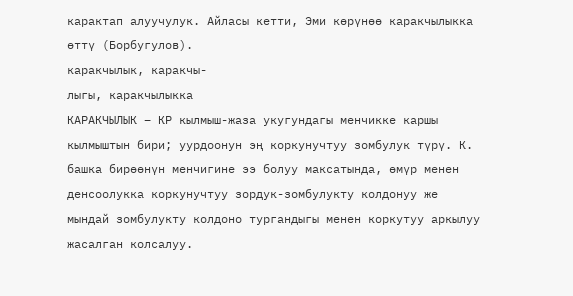карактап алуучулук. Айласы кетти, Эми көрүнөө каракчылыкка өттү (Борбугулов).
каракчылык, каракчы-
лыгы, каракчылыкка
КАРАКЧЫЛЫК – КР кылмыш-жаза укугундагы менчикке каршы кылмыштын бири; уурдоонун эң коркунучтуу зомбулук түрү. К. башка бирөөнүн менчигине ээ болуу максатында, өмүр менен денсоолукка коркунучтуу зордук-зомбулукту колдонуу же мындай зомбулукту колдоно тургандыгы менен коркутуу аркылуу жасалган колсалуу.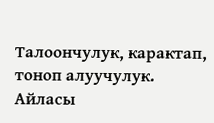Талоончулук, карактап, тоноп алуучулук. Айласы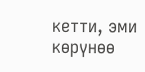кетти, эми көрүнөө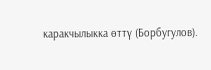каракчылыкка өттү (Борбугулов).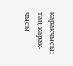каракчысы: таң карак-
чысы